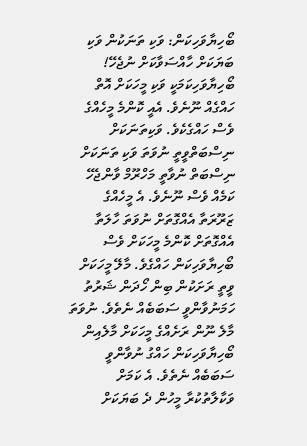ބޯހިޔާވަހިކަން: ވަކި ތަނަކުން ވަކި ބަޔަކަށް ހާއްސަވާކަށް ނުޖެހޭ!
ބޯހިޔާވަހިކަމަކީ ވަކި މީހަކަށް އޮތް ހައްގެއް ނޫނެވެ. އެއީ ކޮންމެ މީހެއްގެ ވެސް ހައްގެކެވެ. ވަކިތަނަކަށް ނިސްބަތްވީތީ ނުވަތަ ވަކި ތަނަކަށް ނިސްބަތް ނުވާތީ މަހްރޫމް ވާންޖެހޭ ކަމެއް ވެސް ނޫނެވެ. އެ މީހެއްގެ ޒަރޫރަތާ އެއްގޮތަށް ނުވަތަ ހާލަތާ އެއްގޮތަށް ކޮންމެ މީހަކަށް ވެސް ބޯހިޔާވަހިކަން ހައްގެވެ. މާލޭ މީހަކަށް ވީތީ ރަށަކުން ބިން ހޯދަން ޝަރުތު ހަމަނުވާންވީ ސަބަބެއް ނެތެވެ. ނުވަތަ މާލެ ނޫން ރަށެއްގެ މީހަކަށް މާލެއިން ބޯހިޔާވަހިކަން ހައްގު ނުވާންވީ ސަބަބެއް ނެތެވެ. އެ ކަމަށް ވަކާލާތުކުރާ މީހުން ދެ ބަޔަކަށް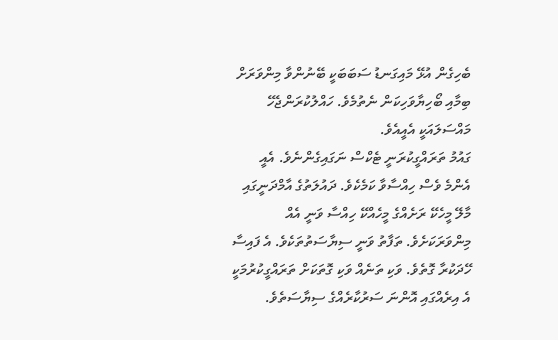ބެހިގެން އުޅޭ މައިގަނޑު ސަބަބަކީ ބޭނުންވާ މިންވަރަށް ބިމާއި ބޯހިޔާވަހިކަން ނެތުމެވެ. ހައްލުކުރަންޖެހޭ މައްސަލައަކީ އެއީއެވެ.
ގައުމު ތަރައްގީކުރަނީ ޓެކްސް ނަގައިގެންނެވެ. އެއީ އެންމެ ވެސް ހިއްސާވާ ކަމެކެވެ. ދައުލަތުގެ އާމްދަނީގައި މާލޭ މީހެކޭ ރަށެއްގެ މީހެއްކޭ ހިއްސާ ވަނީ އެއް މިންވަރަކަށެވެ. ތަފާތު ވަނީ ސިޔާސަތުތަކެވެ. އެ ފައިސާ ހޭދަކުރާ ގޮތެވެ. ވަކި ތަނެއް ވަކި ގޮތަކަށް ތަރައްގީކުރުމަކީ އެ އިރެއްގައި އޮންނަ ސަރުކާރެއްގެ ސިޔާސަތެވެ.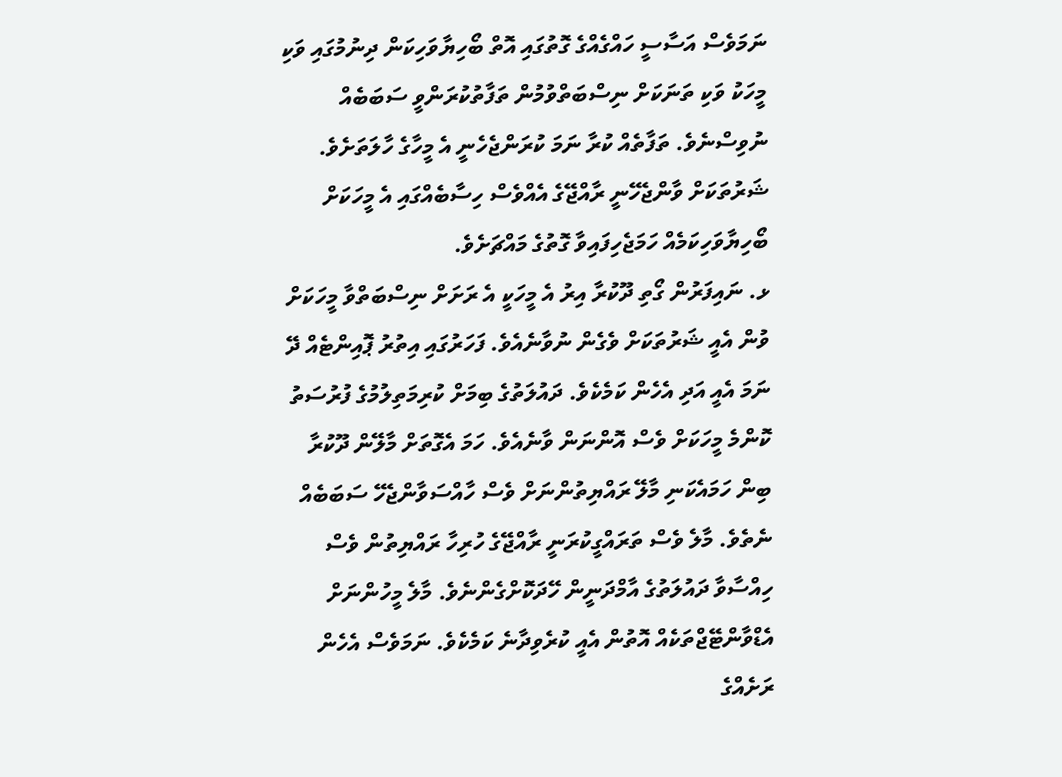ނަމަވެސް އަސާސީ ހައްގެއްގެ ގޮތުގައި އޮތް ބޯހިޔާވަހިކަން ދިނުމުގައި ވަކި މީހަކު ވަކި ތަނަކަށް ނިސްބަތްވުމުން ތަފާތުކުރަންވީ ސަބަބެއް ނުވިސްނެވެ. ތަފާތެއް ކުރާ ނަމަ ކުރަންޖެހެނީ އެ މީހާގެ ހާލަތަށެވެ. ޝަރުތަކަށް ވާންޖެހޭނީ ރާއްޖޭގެ އެއްވެސް ހިސާބެއްގައި އެ މީހަކަށް ބޯހިޔާވަހިކަމެއް ހަމަޖެހިފައިވާ ގޮތުގެ މައްޗަށެވެ.
ޅ. ނައިފަރުން ގޯތި ދޫކުރާ އިރު އެ މީހަކީ އެ ރަށަށް ނިސްބަތްވާ މީހަކަށް ވުން އެއީ ޝަރުތަކަށް ވެގެން ނުވާނެއެވެ. ފަހަރުގައި އިތުރު ޕޮއިންޓެއް ދޭ ނަމަ އެއީ އަދި އެހެން ކަމެކެވެ. ދައުލަތުގެ ބިމަށް ކުރިމަތިލުމުގެ ފުރުސަތު ކޮންމެ މީހަކަށް ވެސް އޮންނަން ވާނެއެވެ. ހަމަ އެގޮތަށް މާލޭން ދޫކުރާ ބިން ހަމައެކަނި މާލޭ ރައްޔިތުންނަށް ވެސް ހާއްސަވާންޖެހޭ ސަބަބެއް ނެތެވެ. މާލެ ވެސް ތަރައްގީކުރަނީ ރާއްޖޭގެ ހުރިހާ ރައްޔިތުން ވެސް ހިއްސާވާ ދައުލަތުގެ އާމްދަނީން ހޭދަކޮށްގެންނެވެ. މާލެ މީހުންނަށް އެޑްވާންޓޭޖްތަކެއް އޮތުން އެއީ ކުރެވިދާނެ ކަމެކެވެ. ނަމަވެސް އެހެން ރަށެއްގެ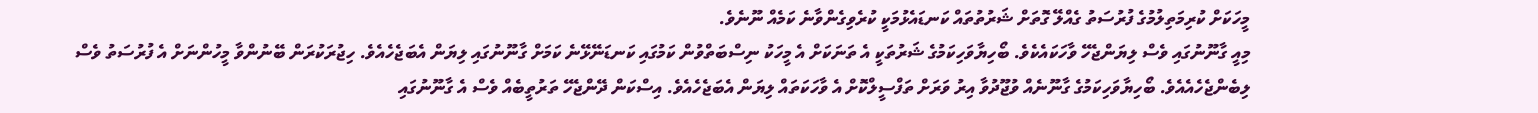މީހަކަށް ކުރިމަތިލުމުގެ ފުރުސަތު ގެއްލޭ ގޮތަށް ޝަރުތުތައް ކަނޑައެޅުމަކީ ކުރެވިގެންވާނެ ކަމެއް ނޫނެވެ.
މިއީ ގާނޫނުގައި ވެސް ލިޔަންޖެހޭ ވާހަކައެކެވެ. ބޯހިޔާވަހިކަމުގެ ޝަރުތަކީ އެ ތަނަކަށް އެ މީހަކު ނިސްބަތްވުން ކަމުގައި ކަނޑަނޭޅޭނެ ކަމަށް ގާނޫނުގައި ލިޔަން އެބަޖެހެއެވެ. ހިޖުރަކުރަން ބޭނުންވާ މީހުންނަށް އެ ފުރުސަތު ވެސް ލިބެންޖެހެއެއެވެ. ބޯހިޔާވަހިކަމުގެ ގާނޫނެއް ވުޖޫދުވާ އިރު ވަރަށް ތަފްސީލްކޮށް އެ ވާހަކަތައް ލިޔަން އެބަޖެހެއެވެ. އިސްކަން ދޭންޖެހޭ ތަރުތީބެއް ވެސް އެ ގާނޫނުގައި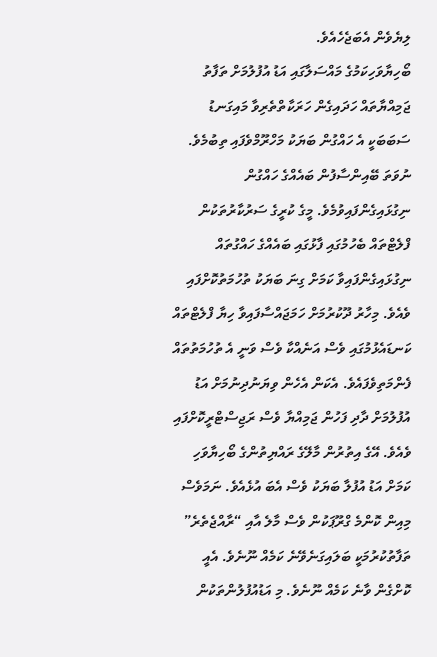ލިޔެވެން އެބަޖެހެއެވެ.
ބޯހިޔާވަހިކަމުގެ މައްސަލާގައި އަޑު އުފުލުމަށް ތަފާތު ޖަމިއްޔާތައް ހަދައިގެން ހަރަކާތްތެރިވާ މައިގަނޑު ސަބަބަކީ އެ ހައްގުން ބަޔަކު މަހްރޫމްވެފައި ތިބުމެވެ. ނުވަތަ ބޭއިންސާފުން ބައެއްގެ ހައްގުން ނިގުޅައިގެންފައިވުމެވެ. މީގެ ކުރީގެ ސަރުކާރުތަކުން ފްލެޓްތައް ބެހުމުގައި ފާޅުގައި ބައެއްގެ ހައްގުތައް ނިގުޅައިގެންފައިވާ ކަމަށް ގިނަ ބަޔަކު ތުހުމަތުކޮށްފައި ވެއެވެ. މިހާރު ދޫކުރުމަށް ހަމަޖައްސާފައިވާ ހިޔާ ފްލެޓްތައް ކަނޑައެޅުމުގައި ވެސް އަނެއްކާ ވެސް ވަނީ އެ ތުހުމަތުތައް ފެންމަތިވެފައެވެ. އެކަން އެހެން ވިޔަނުދިނުމަށް އަޑު އުފުލުމަށް ދާދި ފަހުން ޖަމިއްޔާ ވެސް ރަޖިސްޓްރީކޮށްފައި ވެއެވެ. އޭގެ އިތުރުން މާލޭގެ ރައްޔިތުންގެ ބޯހިޔާވަހި ކަމަށް އަޑު އުފުލާ ބަޔަކު ވެސް އެބަ އުޅެއެވެ. ނަމަވެސް މިއިން ކޮންމެ ގްރޫޕަކުން ވެސް މާލެ އާއި “ރާއްޖެތެރެ” ތަފާތުކުރުމަކީ ބަލައިގަނެވޭނެ ކަމެއް ނޫނެވެ. އެއީ ކޮށްގެން ވާނެ ކަމެއް ނޫނެވެ. މި އަޑުއުފުލުންތަކުން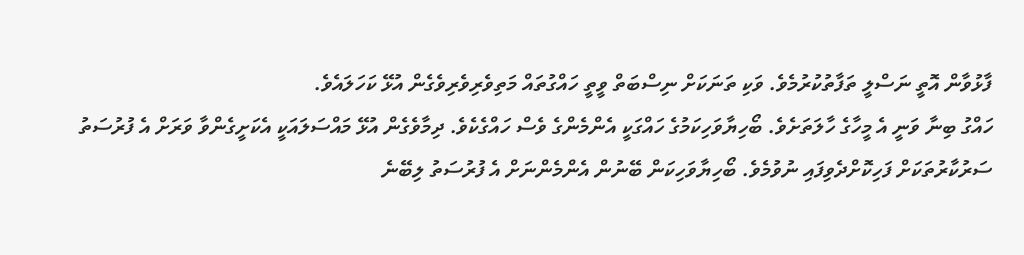ފާޅުވާން އޮތީ ނަސްލީ ތަފާތުކުރުމެވެ. ވަކި ތަނަކަށް ނިސްބަތް ވީތީ ހައްގުތައް މަތިވެރިވެރިވެގެން އުޅޭ ކަހަލައެވެ.
ހައްގު ބިނާ ވަނީ އެ މީހާގެ ހާލަތަށެވެ. ބޯހިޔާވަހިކަމުގެ ހައްގަކީ އެންމެންގެ ވެސް ހައްގެކެވެ. ދިމާވެގެން އުޅޭ މައްސަލައަކީ އެކަށީގެންވާ ވަރަށް އެ ފުރުސަތު ސަރުކާރުތަކަށް ފަހިކޮށްދެވިފައި ނުވުމެވެ. ބޯހިޔާވަހިކަން ބޭނުން އެންމެންނަށް އެ ފުރުސަތު ލިބޭނެ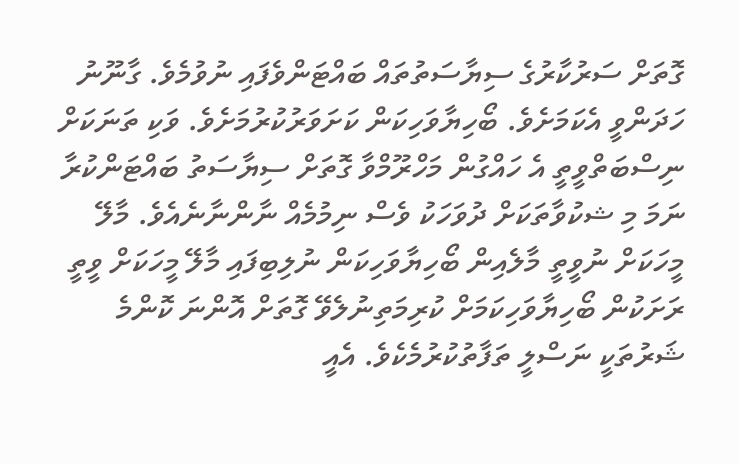ގޮތަށް ސަރުކާރުގެ ސިޔާސަތުތައް ބައްޓަންވެފައި ނުވުމެވެ. ގާނޫނު ހަދަންވީ އެކަމަށެވެ. ބޯހިޔާވަހިކަން ކަށަވަރުކުރުމަށެވެ. ވަކި ތަނަކަށް ނިސްބަތްވީތީ އެ ހައްގުން މަހްރޫމްވާ ގޮތަށް ސިޔާސަތު ބައްޓަންކުރާ ނަމަ މި ޝކުވާތަކަށް ދުވަހަކު ވެސް ނިމުމެއް ނާންނާނެއެވެ. މާލޭ މީހަކަށް ނުވީތީ މާލެއިން ބޯހިޔާވަހިކަން ނުލިބިފައި މާލޭ މީހަކަށް ވީތީ ރަށަކުން ބޯހިޔާވަހިކަމަށް ކުރިމަތިނުލެވޭ ގޮތަށް އޮންނަ ކޮންމެ ޝަރުތަކީ ނަސްލީ ތަފާތުކުރުމެކެވެ. އެއީ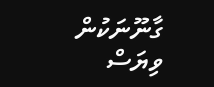ގާނޫނަކުން ވިޔަސް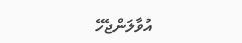އުވާލަންޖެހޭ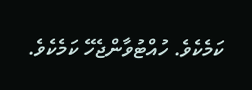ކަމެކެވެ. ހުއްޓުވާންޖެހޭ ކަމެކެވެ.